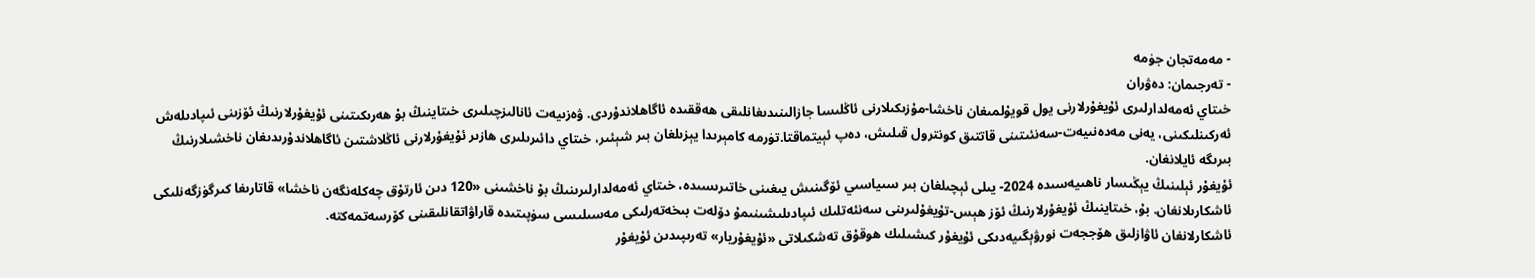- مەمەتجان جۈمە
- تەرجىمان: دەۋران
خىتاي ئەمەلدارلىرى ئۇيغۇرلارنى يول قويۇلمىغان ناخشا-مۇزىكىلارنى ئاڭلىسا جازالىنىدىغانلىقى ھەققىدە ئاگاھلاندۇردى. ۋەزىيەت ئانالىزچىلىرى خىتاينىڭ بۇ ھەرىكىتىنى ئۇيغۇرلارنىڭ ئۆزىنى ئىپادىلەش ئەركىنلىكىنى، يەنى مەدەنىيەت-سەنئىتىنى قاتتىق كونترول قىلىش، دەپ ئېيتماقتا.تۈرمە كامېرىدا يېزىلغان بىر شېئىر، خىتاي دائىرىلىرى ھازىر ئۇيغۇرلارنى ئاڭلاشتىن ئاگاھلاندۇرىدىغان ناخشىلارنىڭ بىرىگە ئايلانغان.
ئۇيغۇر ئېلىنىڭ يېڭىسار ناھىيەسىدە 2024- يىلى ئېچىلغان بىر سىياسىي ئۆگىنىش يىغىنى خاتىرىسىدە، خىتاي ئەمەلدارلىرىنىڭ بۇ ناخشىنى «120 دىن ئارتۇق چەكلەنگەن ناخشا» قاتارىغا كىرگۈزگەنلىكى ئاشكارىلانغان. بۇ، خىتاينىڭ ئۇيغۇرلارنىڭ ئۆز ھېس-تۇيغۇلىرىنى سەنئەتلىك ئىپادىلىشىنىمۇ دۆلەت بىخەتەرلىكى مەسىلىسى سۈپىتىدە قاراۋاتقانلىقىنى كۆرسەتمەكتە.
ئاشكارلانغان ئاۋازلىق ھۆججەت نورۋېگىيەدىكى ئۇيغۇر كىشىلىك ھوقۇق تەشكىلاتى «ئۇيغۇريار» تەرىپىدىن ئۇيغۇر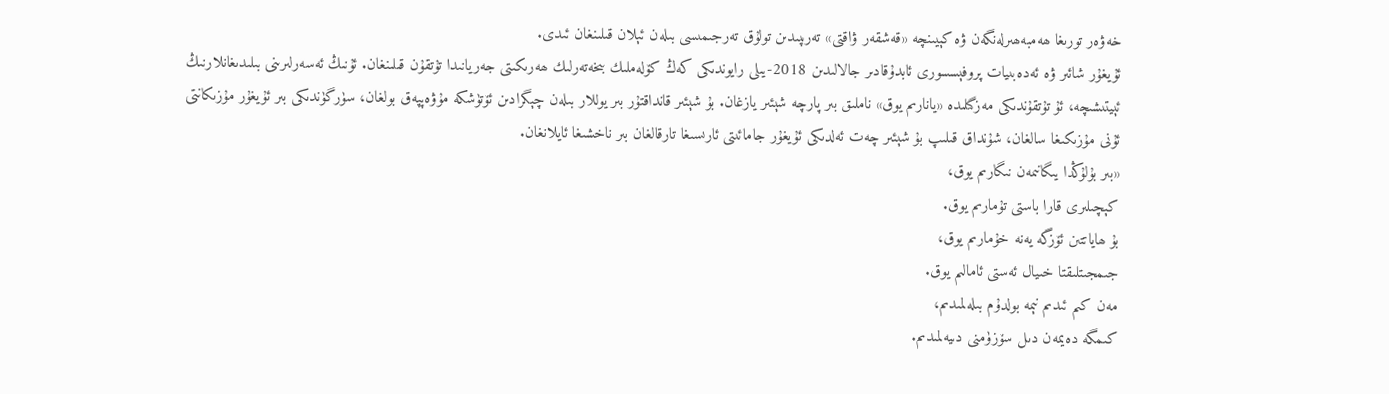خەۋەر تورىغا ھەمبەھىرلەنگەن ۋە كېيىنچە «قەشقەر ۋاقتى» تەرىپىدىن تولۇق تەرجىمىسى بىلەن ئېلان قىلىنغان ئىدى.
ئۇيغۇر شائىر ۋە ئەدەبىيات پروفېسسورى ئابدۇقادىر جالالىدىن 2018-يىلى رايوندىكى كەڭ كۆلەملىك بىخەتەرلىك ھەرىكىتى جەريانىدا تۇتقۇن قىلىنغان. ئۇنىڭ ئەسەرلىرىنى بىلىدىغانلارنىڭ ئېيتىشىچە، ئۇ تۇتقۇندىكى مەزگىلىدە «يانارىم يوق» ناملىق بىر پارچە شېئىر يازغان. بۇ شېئىر قانداقتۇر بىر يوللار بىلەن چېگرادىن ئۆتۈشكە مۇۋەپپەق بولغان، سۈرگۈندىكى بىر ئۇيغۇر مۇزىكانتى ئۇنى مۇزىكىغا سالغان، شۇنداق قىلىپ بۇ شېئىر چەت ئەلدىكى ئۇيغۇر جامائىتى ئارىسىغا تارقالغان بىر ناخشىغا ئايلانغان.
«بىر بۇلۇڭدا يىگانىمەن نىگارىم يوق،
كېچىلىرى قارا باستى تۇمارىم يوق.
بۇ ھاياتتىن ئۆزگە يەنە خۇمارىم يوق،
جىمجىتلىقتا خىيال ئەستى ئامالىم يوق.
مەن كىم ئىدىم نېمە بولدۇم بىلەلمىدىم،
كىمگە دەيمەن دىل سۆزۈمنى دىيەلمىدىم.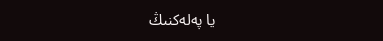يا پەلەكنىڭ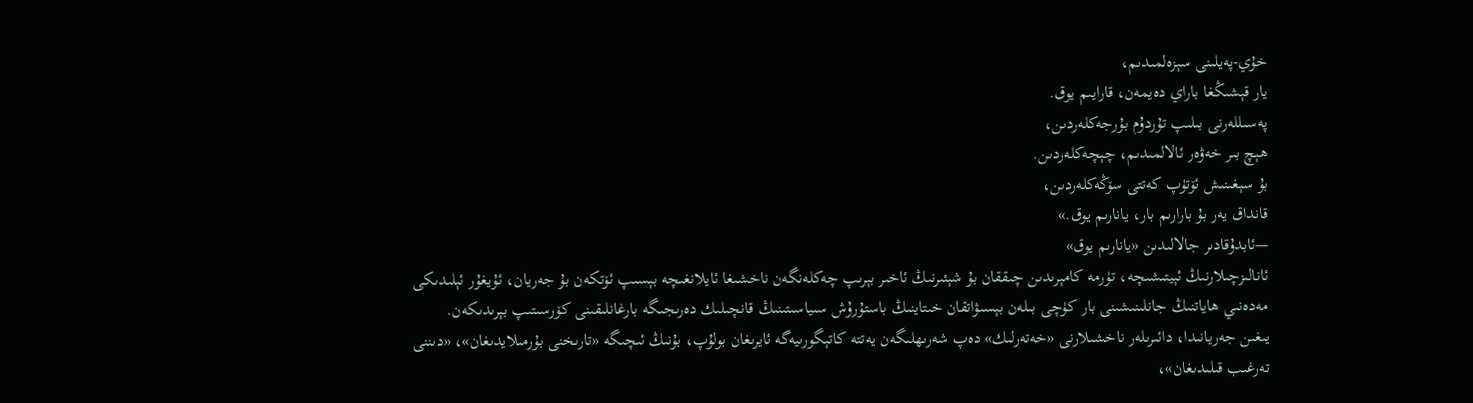خۇي-پەيلىنى سېزەلمىدىم،
يار قېشىڭغا باراي دەيمەن، قارايىم يوق.
پەسىللەرنى بىلىپ تۇردۇم بۇرجەكلەردىن،
ھېچ بىر خەۋەر ئالالمىدىم، چېچەكلەردىن.
بۇ سېغىنىش ئۆتۈپ كەتتى سۆڭەكلەردىن،
قانداق يەر بۇ بارارىم بار، يانارىم يوق.»
—ئابدۇقادىر جالالىدىن «يانارىم يوق»
ئانالىزچىلارنىڭ ئېيتىشىچە، تۈرمە كامېرىدىن چىققان بۇ شېئىرنىڭ ئاخىر بېرىپ چەكلەنگەن ناخشىغا ئايلانغىچە بېسىپ ئۆتكەن بۇ جەريان، ئۇيغۇر ئېلىدىكى مەدەنىي ھاياتنىڭ جانلىنىشىنى بار كۈچى بىلەن بېسىۋاتقان خىتاينىڭ باستۇرۇش سىياسىتىنىڭ قانچىلىك دەرىجىگە بارغانلىقىنى كۆرسىتىپ بېرىدىكەن.
يىغىن جەريانىدا، دائىرىلەر ناخشىلارنى «خەتەرلىك» دەپ شەرىھلىگەن يەتتە كاتېگورىيەگە ئايرىغان بولۇپ، بۇنىڭ ئىچىگە «تارىخنى بۇرمىلايدىغان»، «دىننى تەرغىب قىلىدىغان»،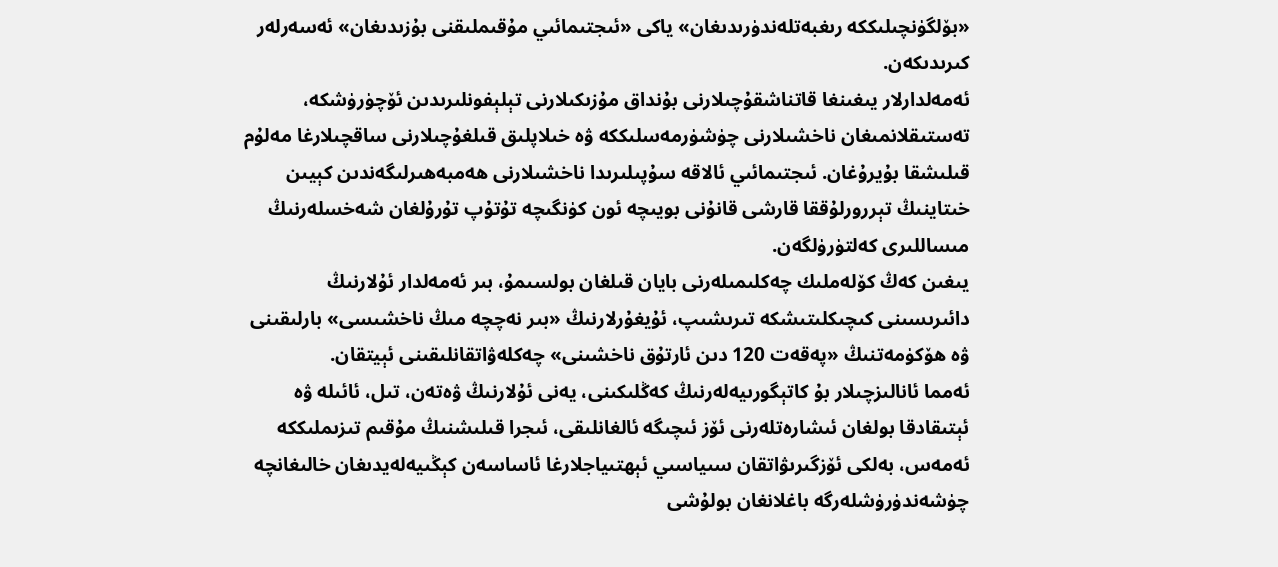«بۆلگۈنچىلىككە رىغبەتلەندۈرىدىغان» ياكى «ئىجتىمائىي مۇقىملىقنى بۇزىدىغان» ئەسەرلەر كىرىدىكەن.
ئەمەلدارلار يىغىنغا قاتناشقۇچىلارنى بۇنداق مۇزىكىلارنى تېلېفونلىرىدىن ئۆچۈرۈشكە، تەستىقلانمىغان ناخشىلارنى چۈشۈرمەسلىككە ۋە خىلاپلىق قىلغۇچىلارنى ساقچىلارغا مەلۇم قىلىشقا بۇيرۇغان. ئىجتىمائىي ئالاقە سۇپىلىرىدا ناخشىلارنى ھەمبەھىرلىگەندىن كېيىن خىتاينىڭ تېررورلۇققا قارشى قانۇنى بويىچە ئون كۈنگىچە تۇتۇپ تۇرۇلغان شەخسلەرنىڭ مىساللىرى كەلتۈرۈلگەن.
يىغىن كەڭ كۆلەملىك چەكلىمىلەرنى بايان قىلغان بولسىمۇ، بىر ئەمەلدار ئۇلارنىڭ دائىرىسىنى كىچىكلىتىشكە تىرىشىپ، ئۇيغۇرلارنىڭ «بىر نەچچە مىڭ ناخشىسى» بارلىقىنى ۋە ھۆكۈمەتنىڭ «پەقەت 120 دىن ئارتۇق ناخشىنى» چەكلەۋاتقانلىقىنى ئېيتقان.
ئەمما ئانالىزچىلار بۇ كاتېگورىيەلەرنىڭ كەڭلىكىنى، يەنى ئۇلارنىڭ ۋەتەن، تىل، ئائىلە ۋە ئېتىقادقا بولغان ئىشارەتلەرنى ئۆز ئىچىگە ئالغانلىقى، ئىجرا قىلىشنىڭ مۇقىم تىزىملىككە ئەمەس، بەلكى ئۆزگىرىۋاتقان سىياسىي ئېھتىياجلارغا ئاساسەن كېڭىيەلەيدىغان خالىغانچە چۈشەندۈرۈشلەرگە باغلانغان بولۇشى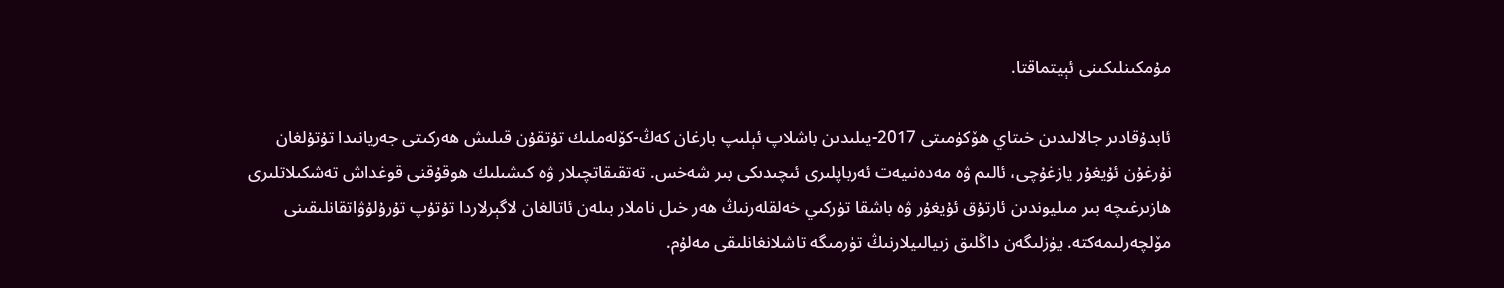مۇمكىنلىكىنى ئېيتماقتا.

ئابدۇقادىر جالالىدىن خىتاي ھۆكۈمىتى 2017-يىلىدىن باشلاپ ئېلىپ بارغان كەڭ-كۆلەملىك تۇتقۇن قىلىش ھەركىتى جەريانىدا تۇتۇلغان نۇرغۇن ئۇيغۇر يازغۇچى، ئالىم ۋە مەدەنىيەت ئەرباپلىرى ئىچىدىكى بىر شەخس. تەتقىقاتچىلار ۋە كىشىلىك ھوقۇقنى قوغداش تەشكىلاتلىرى ھازىرغىچە بىر مىليوندىن ئارتۇق ئۇيغۇر ۋە باشقا تۈركىي خەلقلەرنىڭ ھەر خىل ناملار بىلەن ئاتالغان لاگېرلاردا تۇتۇپ تۇرۇلۇۋاتقانلىقىنى مۆلچەرلىمەكتە. يۈزلىگەن داڭلىق زىيالىيلارنىڭ تۈرمىگە تاشلانغانلىقى مەلۇم.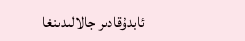ئابدۇقادىر جالالىدىنغا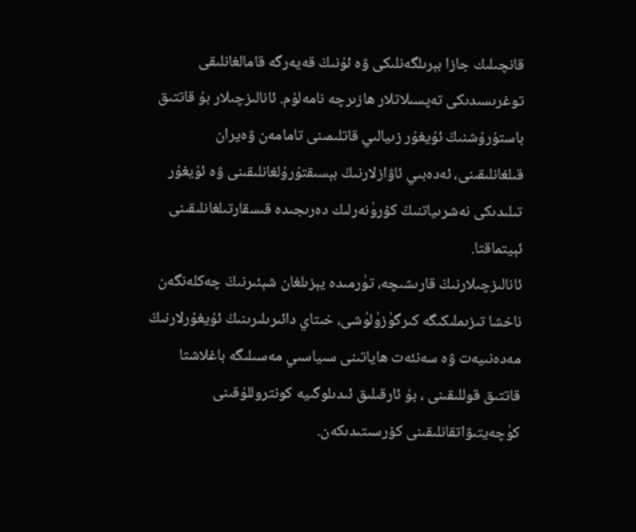قانچىلىك جازا بېرىلگەنلىكى ۋە ئۇنىڭ قەيەرگە قامالغانلىقى توغرىسىدىكى تەپسىلاتلار ھازىرچە نامەلۇم. ئانالىزچىلار بۇ قاتتىق باستۇرۇشنىڭ ئۇيغۇر زىيالىي قاتلىمىنى تامامەن ۋەيران قىلغانلىقىنى، ئەدەبىي ئاۋازلارنىڭ بېسىقتۇرۇلغانلىقىنى ۋە ئۇيغۇر تىلىدىكى نەشرىياتنىڭ كۆرۈنەرلىك دەرىجىدە قىسقارتىلغانلىقىنى ئېيتماقتا.
ئانالىزچىلارنىڭ قارىشىچە، تۈرمىدە يېزىلغان شېئىرنىڭ چەكلەنگەن ناخشا تىزىملىكىگە كىرگۈزۈلۈشى، خىتاي دائىرىلىرىنىڭ ئۇيغۇرلارنىڭ مەدەنىيەت ۋە سەنئەت ھاياتىنى سىياسىي مەسىلىگە باغلاشتا قاتتىق قوللىقىنى ، بۇ ئارقىلىق ئىدىلوگىيە كونتروللۇقىنى كۈچەيتىۋاتقانلىقىنى كۆرسىتىدىكەن.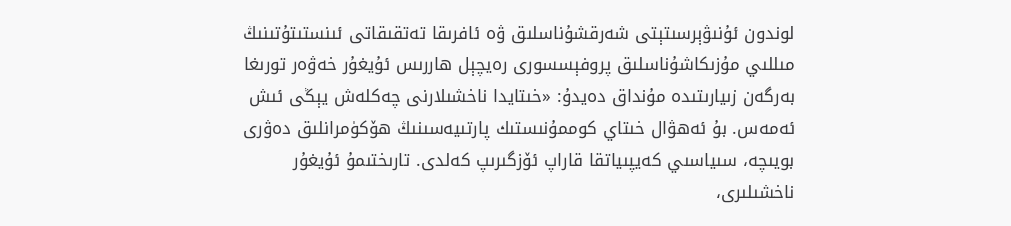لوندون ئۇنىۋېرسىتېتى شەرقشۇناسلىق ۋە ئافرىقا تەتقىقاتى ئىنستىتۇتىنىڭ مىللىي مۇزىكاشۇناسلىق پروفېسسورى رەيچېل ھاررىس ئۇيغۇر خەۋەر تورىغا بەرگەن زىيارىتىدە مۇنداق دەيدۇ: «خىتايدا ناخشىلارنى چەكلەش يېڭى ئىش ئەمەس. بۇ ئەھۋال خىتاي كوممۇنىستىك پارتىيەسىنىڭ ھۆكۈمرانلىق دەۋرى بويىچە، سىياسىي كەيپىياتقا قاراپ ئۆزگىرىپ كەلدى. تارىختىمۇ ئۇيغۇر ناخشىلىرى،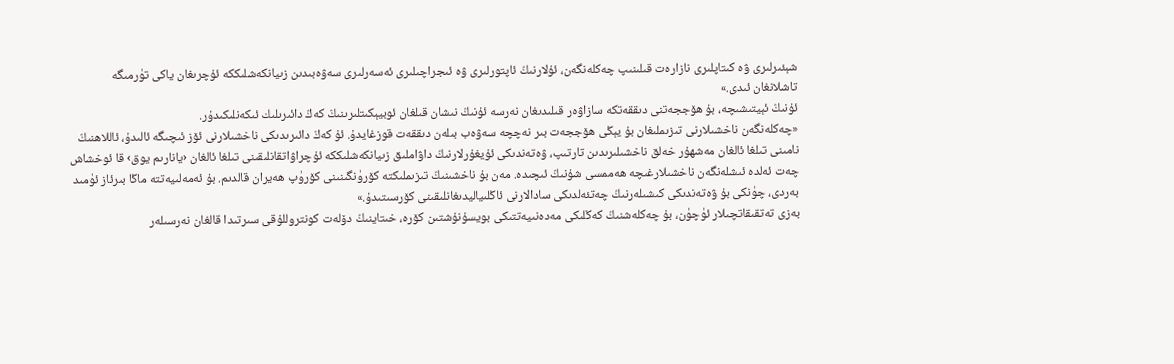شېئىرلىرى ۋە كىتاپلىرى نازارەت قىلىنىپ چەكلەنگەن، ئۇلارنىڭ ئاپتورلىرى ۋە ئىجراچىلىرى ئەسەرلىرى سەۋەبىدىن زىيانكەشلىككە ئۇچرىغان ياكى تۈرمىگە تاشلانغان ئىدى.»
ئۇنىڭ ئېيتىشىچە، بۇ ھۆججەتنى دىققەتكە سازاۋەر قىلىدىغان نەرسە ئۇنىڭ نىشان قىلغان ئوبيېكىتلىرىنىڭ كەڭ دائىرىلىك ئىكەنلىكىدۇر.
«چەكلەنگەن ناخشىلارنى تىزىملىغان بۇ يېڭى ھۆججەت بىر نەچچە سەۋەب بىلەن دىققەت قوزغايدۇ. ئۇ كەڭ دائىرىدىكى ناخشىلارنى ئۆز ئىچىگە ئالىدۇ، ئاللاھنىڭ نامىنى تىلغا ئالغان مەشھۇر خەلق ناخشىلىرىدىن تارتىپ، ۋەتەندىكى ئۇيغۇرلارنىڭ داۋاملىق زىيانكەشلىككە ئۇچراۋاتقانلىقىنى تىلغا ئالغان ‹يانارىم يوق› قا ئوخشاش چەت ئەلدە ئىشلەنگەن ناخشىلارغىچە ھەممسى شۇنىڭ ئىچىدە. مەن بۇ ناخشىنىڭ تىزىملىكتە كۆرۈنگىنىنى كۆرۈپ ھەيران قالدىم. بۇ ئەمەلىيەتتە ماڭا بىرئاز ئۈمىد بەردى، چۈنكى بۇ ۋەتەندىكى كىشىلەرنىڭ چەتئەلدىكى سادالارنى ئاڭلىياليدىغانلىقىنى كۆرسىتىدۇ.»
بەزى تەتقىقاتچىلار ئۈچۈن، بۇ چەكلەشنىڭ كەڭلىكى مەدەنىيەتتىكى بويسۇنۇشتىن كۆرە، خىتاينىڭ دۆلەت كونتروللۇقى سىرتىدا قالغان نەرسىلەر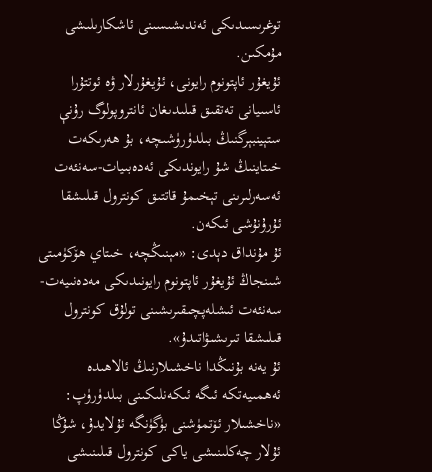توغرىسىدىكى ئەندىشىسىنى ئاشكارىلىشى مۇمكىن.
ئۇيغۇر ئاپتونوم رايونى، ئۇيغۇرلار ۋە ئوتتۇرا ئاسىيانى تەتقىق قىلىدىغان ئانتروپولوگ رۇنې ستېينبېرگنىڭ بىلدۈرۈشىچە، بۇ ھەرىكەت خىتاينىڭ شۇ رايوندىكى ئەدەبىيات-سەنئەت ئەسەرلىرىنى تېخىمۇ قاتتىق كونترول قىلىشقا ئۇرۇنۇشى ئىكەن.
ئۇ مۇنداق دېدى: «مېنىڭچە، خىتاي ھۆكۈمىتى شىنجاڭ ئۇيغۇر ئاپتونوم رايونىدىكى مەدەنىيەت-سەنئەت ئىشلەپچىقىرىشىنى تولۇق كونترول قىلىشقا تىرىشىۋاتىدۇ».
ئۇ يەنە بۇنىڭدا ناخشىلارنىڭ ئالاھىدە ئەھمىيەتكە ئىگە ئىكەنلىكىنى بىلدۈرۈپ:
«ناخشىلار ئۆتمۈشنى بۈگۈنگە ئۇلايدۇ، شۇڭا ئۇلار چەكلىنىشى ياكى كونترول قىلىنىشى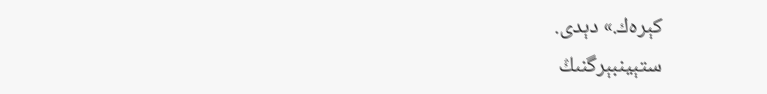كېرەك.» دېدى.
ستېينبېرگنىڭ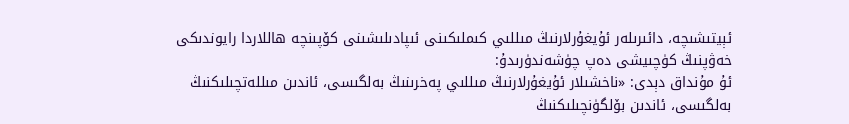ئېيتىشىچە، دائىرىلەر ئۇيغۇرلارنىڭ مىللىي كىملىكىنى ئىپادىلىشىنى كۆپىنچە ھاللاردا رايوندىكى خەۋپنىڭ كۈچىيشى دەپ چۈشەندۈرىدۇ:
ئۇ مۇنداق دېدى: «ناخشىلار ئۇيغۇرلارنىڭ مىللىي پەخرىنىڭ بەلگىسى، ئاندىن مىللەتچىلىكنىڭ بەلگىسى، ئاندىن بۆلگۈنچىلىكنىڭ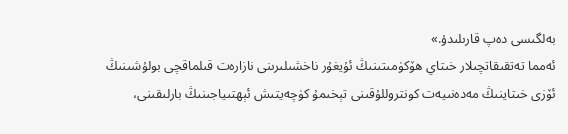بەلگىسى دەپ قارىلىدۇ.»
ئەمما تەتقىقاتچىلار خىتاي ھۆكۈمىتىنىڭ ئۇيغۇر ناخشىلىرىنى نازارەت قىلماقچى بولۇشىنىڭ ئۆزى خىتاينىڭ مەدەنىيەت كونتروللۇقىنى تېخىمۇ كۈچەيتىش ئېھتىياجىنىڭ بارلىقىنى،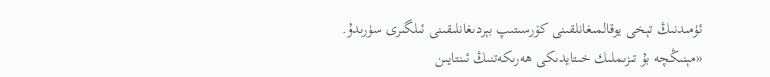ئۈمىدنىڭ تېخى يوقالمىغانلقىنى كۆرسىتىپ بېردىغانلىقىنى ئىلگىرى سۈرىدۇ.
«مېنىڭچە بۇ تىزىملىك خىتايدىكى ھەرىكەتنىڭ ئىنتايىن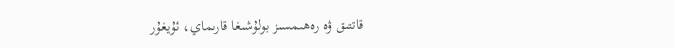قاتتىق ۋە رەھىمسىز بولۇشىغا قارىماي، ئۇيغۇر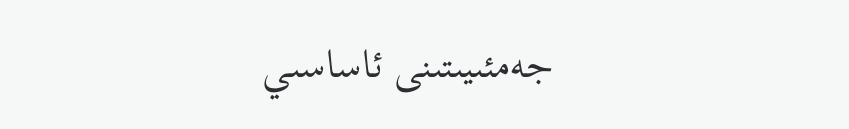جەمئىيىتىنى ئاساسىي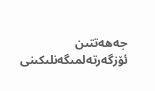جەھەتتىن ئۆزگەرتەلمىگەنلىكىنى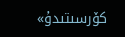كۆرسىتىدۇ»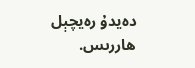دەيدۇ رەيچېل ھاررىس.